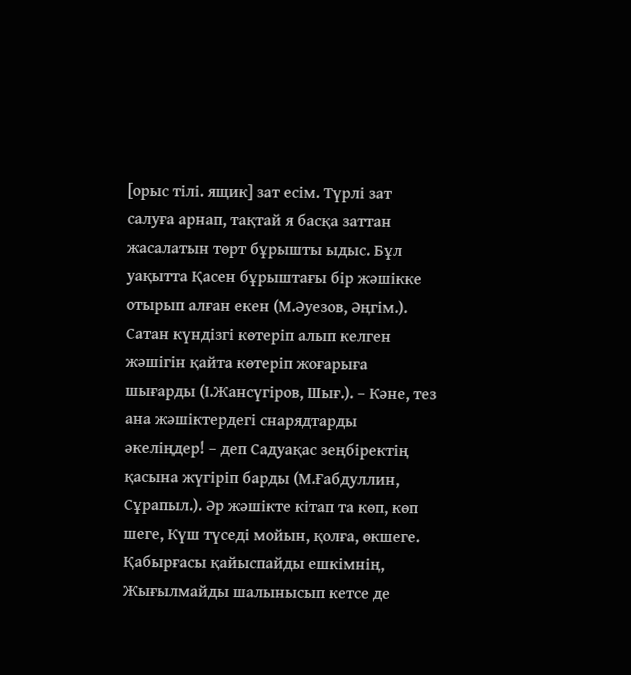[орыс тілі. ящик] зат есім. Түрлі зат салуға арнап, тақтай я басқа заттан жасалатын төрт бұрышты ыдыс. Бұл уақытта Қасен бұрыштағы бір жәшікке отырып алған екен (М.Әуезов, Әңгім.). Сатан күндізгі көтеріп алып келген жәшігін қайта көтеріп жоғарыға шығарды (І.Жансүгіров, Шығ.). – Кәне, тез ана жәшіктердегі снарядтарды әкеліңдер! – деп Садуақас зеңбіректің қасына жүгіріп барды (М.Ғабдуллин, Сұрапыл.). Әр жәшікте кітап та көп, көп шеге, Күш түседі мойын, қолға, өкшеге. Қабырғасы қайыспайды ешкімнің, Жығылмайды шалынысып кетсе де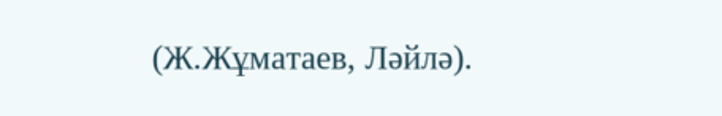(Ж.Жұматаев, Ләйлә).